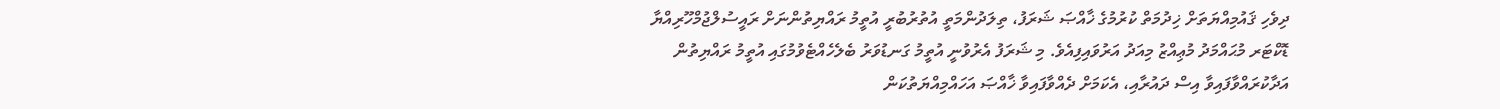ދިވެހި ޤައުމިއްޔަތަށް ޚިދުމަތް ކުރުމުގެ ޚާއްޞަ ޝަރަފު، ތިލަދުންމަތީ އުތުރުބުރީ އުތީމު ރައްޔިތުންނަށް ރައީސުލްޖުމްހޫރިއްޔާ ޑޮކްޓަރ މުޙައްމަދު މުޢިއްޒު މިއަދު އަރުވައިފިއެވެ. މި ޝަރަފު އެރުވުނީ އުތީމު ގަނޑުވަރު ބެލެހެއްޓެވުމުގައި އުތީމު ރައްޔިތުން އަދާކުރައްވާފައިވާ އިސް ދައުރާއި، އެކަމަށް ދެއްވާފައިވާ ޚާއްޞަ އަހައްމިއްޔަތުކަން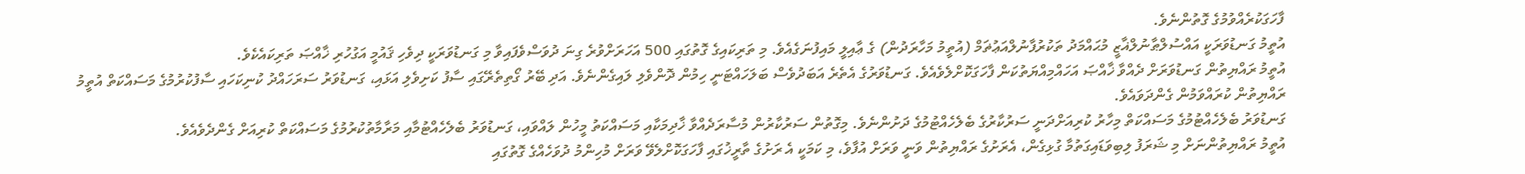ފާހަގަކުރެއްވުމުގެ ގޮތުންނެވެ.
އުތީމު ގަނޑުވަރަކީ އައްސުލްޠާނުލްޣާޒީ މުޙައްމަދު ތަކުރުފާނުލްއަޢުޡަމް (އުތީމު މަހާރަދުން) ގެ ޢާއިލީ މައިފުނަގެއެވެ. މި ތަރިކައިގެ ގޮތުގައި 500 އަހަރަށްވުރެ ގިނަ ދުވަސްވެފައިވާ މި ގަނޑުވަރަކީ ދިވެހި ޤައުމީ އަގުހުރި ޚާއްޞަ ތަރިކައެކެވެ.
އުތީމު ރައްޔިތުން ގަނޑުވަރަށް ދެއްވާ ޚާއްޞަ އަހައްމިއްޔަތުކަން ފާހަގަކޮށްލެވެއެވެ. ގަނޑުވަރުގެ އެތެރެ އަބަދުވެސް ބަލަހައްޓަނީ ހިމުން ދޮންވެލި ލައިގެންނެވެ. އަދި ބޭރު ގޯތިތެރޭގައި ސާފު ކަށިވެލި އަޅައި، ގަނޑުވަރު ސަރަހައްދު ކުނިކަހައި ސާފުކުރުމުގެ މަސައްކަތް އުތީމު ރައްޔިތުން ކުރައްވަމުން ގެންދަވައެވެ.
ގަނޑުވަރު ބެލެހެއްޓުމުގެ މަސައްކަތް މިހާރު ކުރިއަށްދަނީ ސަރުކާރުގެ ބެލެހެއްޓުމުގެ ދަށުންނެވެ. މިގޮތުން ސަރުކާރުން މުސާރަދެއްވާ ޚާދިމަކާއި މަސައްކަތު މީހުން ލައްވައި، ގަނޑުވަރު ބެލެހެއްޓުމާއި މަރާމާތުކުރުމުގެ މަސައްކަތް ކުރިއަށް ގެންދެވެއެވެ.
އުތީމު ރައްޔިތުންނަށް މި ޝަރަފު ލިބިވަޑައިގަތުމާ ގުޅިގެން، އެރަށުގެ ރައްޔިތުން ވަނީ ވަރަށް އުފާވެ، މި ކަމަކީ އެ ރަށުގެ ތާރީޚުގައި ފާހަގަކޮށްލެވޭ ވަރަށް މުހިންމު ދުވަހެއްގެ ގޮތުގައި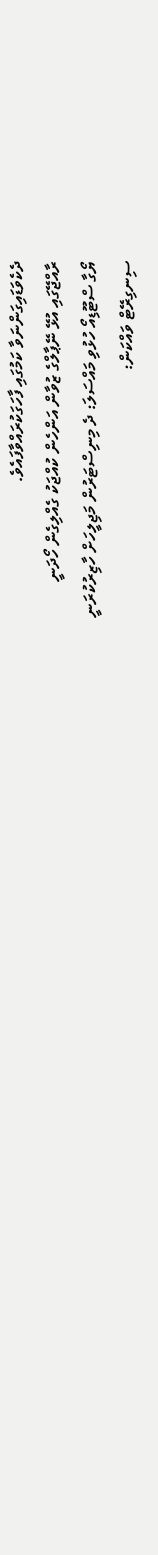ދެކެވަޑައިގަންނަވާ ކަމުގައި ފާހަގަކުރައްވާފައެވެ.
ރާއްޖޭގައި އުޅޭ ނޭޕާލްގެ ޒުވާން އަންހެން ކުއްޖަކު ގެއްލިގެން ހޯދަނީ
ޔޯގާ ސްޓޫޑިއޯ ހުޅުވި މައްސަލަ: ދެ މިނިސްޓަރުން މަޖިލީހަށް ހާޒިރުކުރަނީ
ސިނގިރޭޓް ވައްކަން: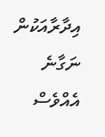އިދާރާއަކުން ނަގާނެ އެއްވެސް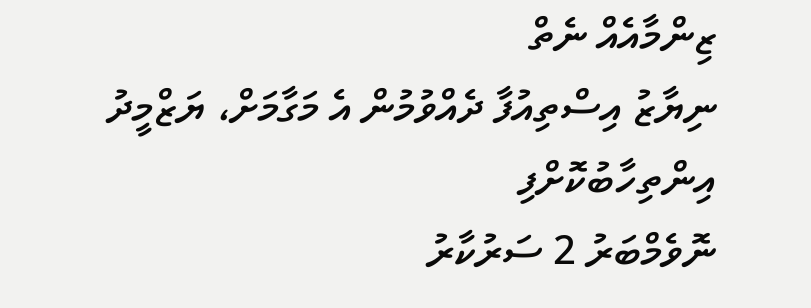ޒިންމާއެއް ނެތް
ނިޔާޒު އިސްތިއުފާ ދެއްވުމުން އެ މަގާމަށް، ޔަޒްމީދު އިންތިހާބުކޮށްފި
ނޮވެމްބަރު 2 ސަރުކާރު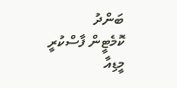ބަންދު
ކޮމެޓީން ފާސްކުރީ މީޑިއާ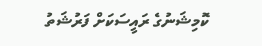ކޮމިޝަނުގެ ރައީސަކަށް ފަރުޝަތު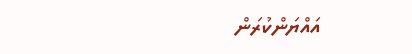އައްޔަންކުރަން